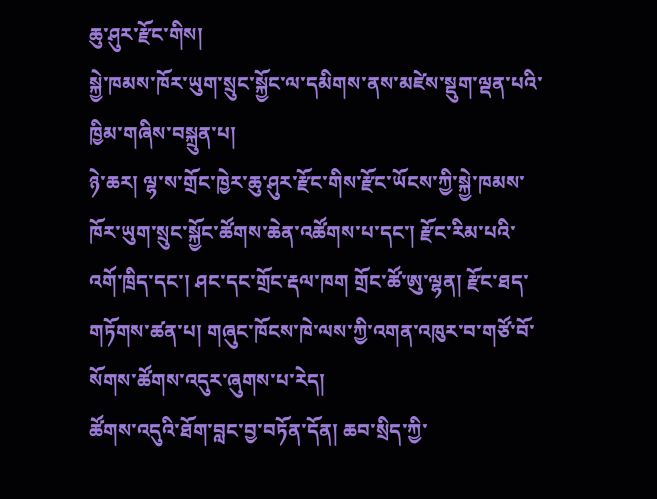ཆུ་ཤུར་རྫོང་གིས།
སྐྱེ་ཁམས་ཁོར་ཡུག་སྲུང་སྐྱོང་ལ་དམིགས་ནས་མཛེས་སྡུག་ལྡན་པའི་ཁྱིམ་གཞིས་བསྐྲུན་པ།
ཉེ་ཆར། ལྷ་ས་གྲོང་ཁྱེར་ཆུ་ཤུར་རྫོང་གིས་རྫོང་ཡོངས་ཀྱི་སྐྱེ་ཁམས་ཁོར་ཡུག་སྲུང་སྐྱོང་ཚོགས་ཆེན་འཚོགས་པ་དང་། རྫོང་རིམ་པའི་འགོ་ཁྲིད་དང་། ཤང་དང་གྲོང་རྡལ་ཁག གྲོང་ཚོ་ཨུ་ལྷན། རྫོང་ཐད་གཏོགས་ཚན་པ། གཞུང་ཁོངས་ཁེ་ལས་ཀྱི་འགན་འཁུར་བ་གཙོ་བོ་སོགས་ཚོགས་འདུར་ཞུགས་པ་རེད།
ཚོགས་འདུའི་ཐོག་བླང་བྱ་བཏོན་དོན། ཆབ་སྲིད་ཀྱི་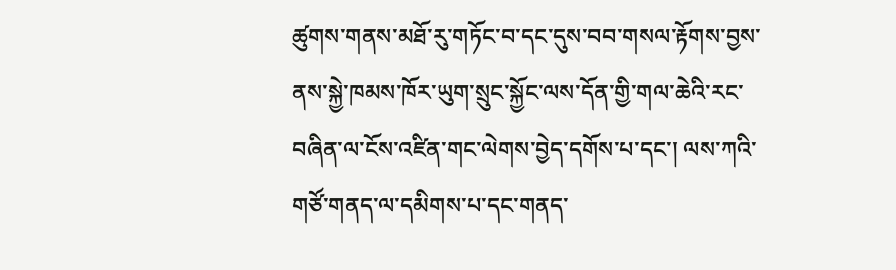ཚུགས་གནས་མཐོ་རུ་གཏོང་བ་དང་དུས་བབ་གསལ་རྟོགས་བྱས་ནས་སྐྱེ་ཁམས་ཁོར་ཡུག་སྲུང་སྐྱོང་ལས་དོན་གྱི་གལ་ཆེའི་རང་བཞིན་ལ་ངོས་འཛིན་གང་ལེགས་བྱེད་དགོས་པ་དང་། ལས་ཀའི་གཙོ་གནད་ལ་དམིགས་པ་དང་གནད་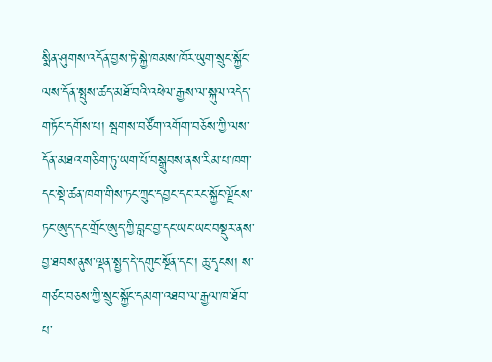སྨིན་ཤུགས་འདོན་བྱས་ཏེ་སྐྱེ་ཁམས་ཁོར་ཡུག་སྲུང་སྐྱོང་ལས་དོན་སྤུས་ཚད་མཐོ་བའི་འཕེལ་རྒྱས་ལ་སྐུལ་འདེད་གཏོང་དགོས་པ། སྦགས་བཙོག་འགོག་བཅོས་ཀྱི་ལས་དོན་མཐའ་གཅིག་ཏུ་ཡག་པོ་བསྒྲུབས་ནས་རིམ་པ་ཁག་དང་སྡེ་ཚན་ཁག་གིས་ཏང་ཀྲུང་དབྱང་དང་རང་སྐྱོང་ལྗོངས་ཏང་ཨུད་དང་གྲོང་ཨུད་ཀྱི་བླང་བྱ་དང་ཡང་ཡང་བསྡུར་ནས་བྱ་ཐབས་ནུས་ལྡན་སྤྱད་དེ་དགུང་སྔོན་དང་། ཆུ་དྭངས། ས་གཙང་བཅས་ཀྱི་སྲུང་སྐྱོང་དམག་འཐབ་ལ་རྒྱལ་ཁ་ཐོབ་པ་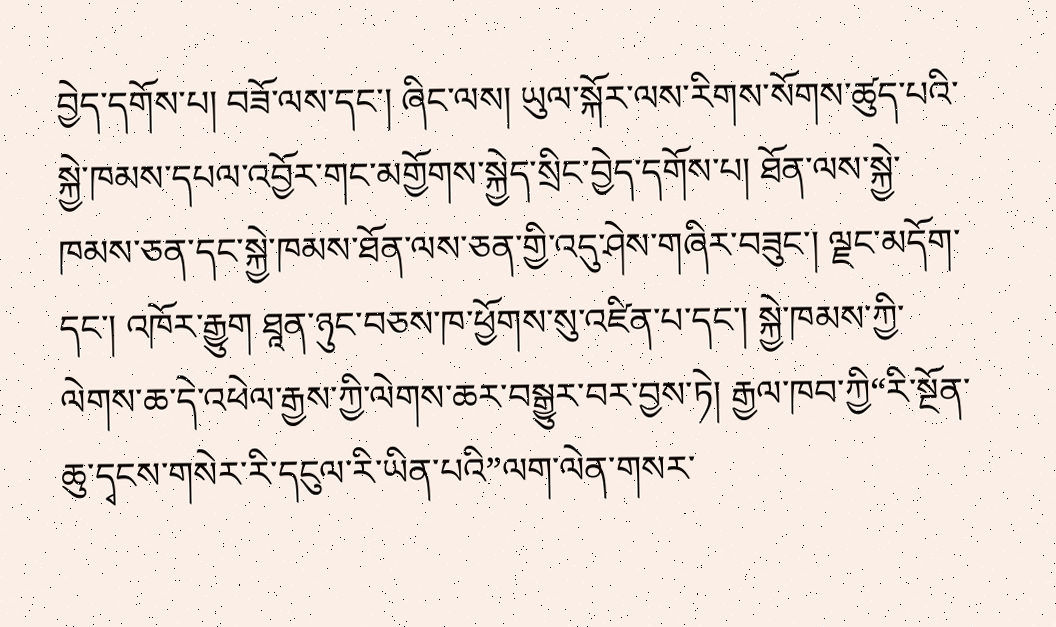བྱེད་དགོས་པ། བཟོ་ལས་དང་། ཞིང་ལས། ཡུལ་སྐོར་ལས་རིགས་སོགས་ཚུད་པའི་སྐྱེ་ཁམས་དཔལ་འབྱོར་གང་མགྱོགས་སྐྱེད་སྲིང་བྱེད་དགོས་པ། ཐོན་ལས་སྐྱེ་ཁམས་ཅན་དང་སྐྱེ་ཁམས་ཐོན་ལས་ཅན་གྱི་འདུ་ཤེས་གཞིར་བཟུང་། ལྗང་མདོག་དང་། འཁོར་རྒྱུག ཐཱན་ཉུང་བཅས་ཁ་ཕྱོགས་སུ་འཛིན་པ་དང་། སྐྱེ་ཁམས་ཀྱི་ལེགས་ཆ་དེ་འཕེལ་རྒྱས་ཀྱི་ལེགས་ཆར་བསྒྱུར་བར་བྱས་ཏེ། རྒྱལ་ཁབ་ཀྱི“རི་སྔོན་ཆུ་དྭངས་གསེར་རི་དངུལ་རི་ཡིན་པའི”ལག་ལེན་གསར་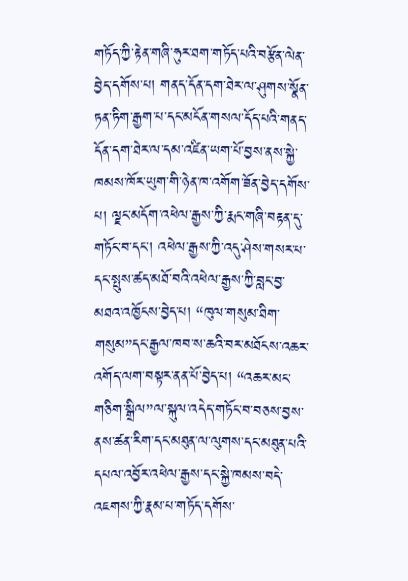གཏོད་ཀྱི་རྟེན་གཞི་ཧུར་ཐག་གཏོད་པའི་བརྩོན་ལེན་བྱེད་དགོས་པ། གནད་དོན་དག་ཐེར་ལ་ཤུགས་སྣོན་ཏན་ཏིག་རྒྱག་པ་དང་མངོན་གསལ་དོད་པའི་གནད་དོན་དག་ཐེར་ལ་དམ་འཛིན་ཡག་པོ་བྱས་ནས་སྐྱེ་ཁམས་ཁོར་ཡུག་གི་ཉེན་ཁ་འགོག་ཟོན་བྱེད་དགོས་པ། ལྗང་མདོག་འཕེལ་རྒྱས་ཀྱི་རྨང་གཞི་བརྟན་དུ་གཏོང་བ་དང་། འཕེལ་རྒྱས་ཀྱི་འདུ་ཤེས་གསར་པ་དང་སྤུས་ཚད་མཐོ་བའི་འཕེལ་རྒྱས་ཀྱི་བླང་བྱ་མཐའ་འཁྱོངས་བྱེད་པ། “ཁུལ་གསུམ་ཐིག་གསུམ”དང་རྒྱལ་ཁབ་ས་ཆའི་བར་མཐོངས་འཆར་འགོད་ལག་བསྟར་ནན་པོ་བྱེད་པ། “འཆར་མང་གཅིག་སྒྲིལ”ལ་སྐུལ་འདེད་གཏོང་བ་བཅས་བྱས་ནས་ཚན་རིག་དང་མཐུན་ལ་ལུགས་དང་མཐུན་པའི་དཔལ་འབྱོར་འཕེལ་རྒྱས་དང་སྐྱེ་ཁམས་བདེ་འཇགས་ཀྱི་རྣམ་པ་གཏོད་དགོས་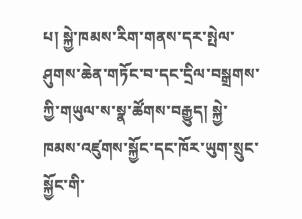པ། སྐྱེ་ཁམས་རིག་གནས་དར་སྤེལ་ཤུགས་ཆེན་གཏོང་བ་དང་དྲིལ་བསྒྲགས་ཀྱི་གཡུལ་ས་སྣ་ཚོགས་བརྒྱུད། སྐྱེ་ཁམས་འཛུགས་སྐྱོང་དང་ཁོར་ཡུག་སྲུང་སྐྱོང་གི་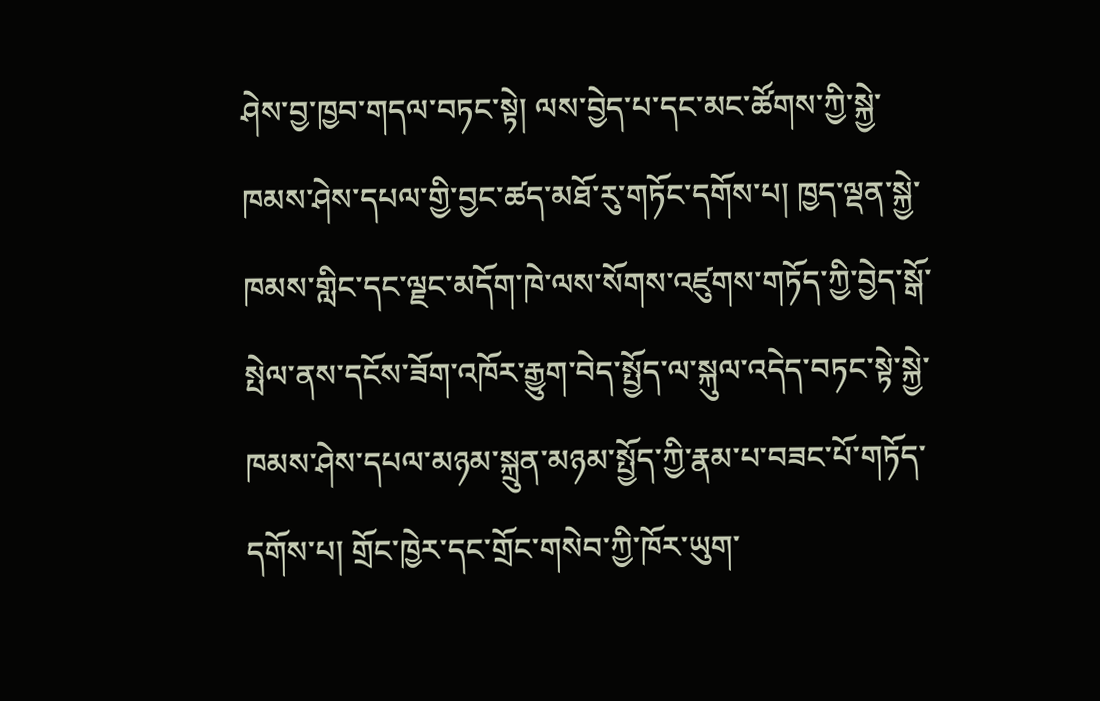ཤེས་བྱ་ཁྱབ་གདལ་བཏང་སྟེ། ལས་བྱེད་པ་དང་མང་ཚོགས་ཀྱི་སྐྱེ་ཁམས་ཤེས་དཔལ་གྱི་བྱང་ཚད་མཐོ་རུ་གཏོང་དགོས་པ། ཁྱད་ལྡན་སྐྱེ་ཁམས་གླིང་དང་ལྗང་མདོག་ཁེ་ལས་སོགས་འཛུགས་གཏོད་ཀྱི་བྱེད་སྒོ་སྤེལ་ནས་དངོས་ཟོག་འཁོར་རྒྱུག་བེད་སྤྱོད་ལ་སྐུལ་འདེད་བཏང་སྟེ་སྐྱེ་ཁམས་ཤེས་དཔལ་མཉམ་སྐྲུན་མཉམ་སྤྱོད་ཀྱི་རྣམ་པ་བཟང་པོ་གཏོད་དགོས་པ། གྲོང་ཁྱེར་དང་གྲོང་གསེབ་ཀྱི་ཁོར་ཡུག་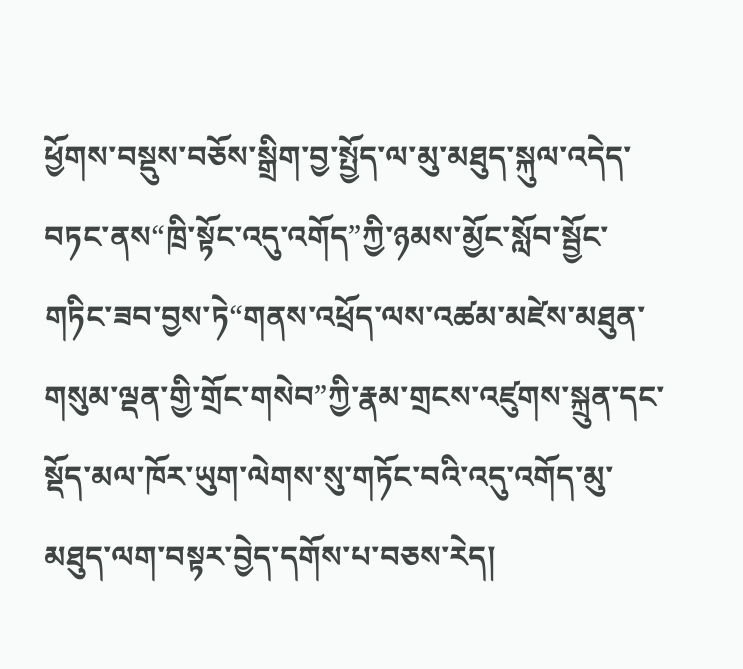ཕྱོགས་བསྡུས་བཅོས་སྒྲིག་བྱ་སྤྱོད་ལ་མུ་མཐུད་སྐུལ་འདེད་བཏང་ནས“ཁྲི་སྟོང་འདུ་འགོད”ཀྱི་ཉམས་མྱོང་སློབ་སྦྱོང་གཏིང་ཟབ་བྱས་ཏེ“གནས་འཕྲོད་ལས་འཚམ་མཛེས་མཐུན་གསུམ་ལྡན་གྱི་གྲོང་གསེབ”ཀྱི་རྣམ་གྲངས་འཛུགས་སྐྲུན་དང་སྡོད་མལ་ཁོར་ཡུག་ལེགས་སུ་གཏོང་བའི་འདུ་འགོད་མུ་མཐུད་ལག་བསྟར་བྱེད་དགོས་པ་བཅས་རེད།